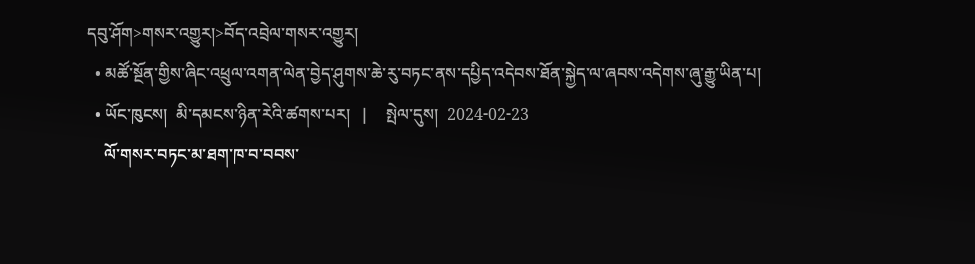དབུ་ཤོག>གསར་འགྱུར།>བོད་འབྲེལ་གསར་འགྱུར།
  • མཚོ་སྔོན་གྱིས་ཞིང་འཕྲུལ་འགན་ལེན་བྱེད་ཤུགས་ཆེ་རུ་བཏང་ནས་དཔྱིད་འདེབས་ཐོན་སྐྱེད་ལ་ཞབས་འདེགས་ཞུ་རྒྱུ་ཡིན་པ།
  • ཡོང་ཁུངས།  མི་དམངས་ཉིན་རེའི་ཚགས་པར།   |     སྤེལ་དུས།  2024-02-23
    ལོ་གསར་བཏང་མ་ཐག་ཁ་བ་བབས་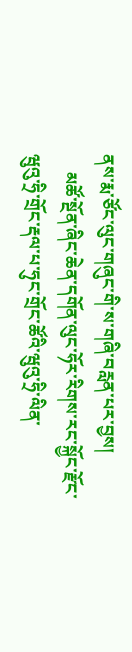ནས་རྨ་ཙོང་ལུང་གཞུང་གི་ས་གཞི་བརླན་པར་བྱས།
    མཚོ་སྔོན་ཞིང་ཆེན་དགོན་ལུང་ཧོར་རིགས་རང་སྐྱོང་རྫོང་ཝུའུ་ཧྲི་གྲོང་རྡལ་པ་ཧུང་གྲོང་ཚོའི་ཝུའུ་ཧྲི་ལིན་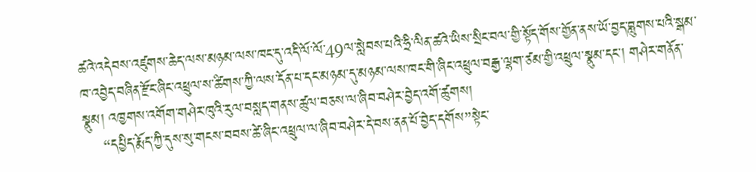ཚའེ་འདེབས་འཛུགས་ཆེད་ལས་མཉམ་ལས་ཁང་དུ་འདི་ལོ་ལོ་49ལ་སླེབས་པའི་ཧྲི་ལིན་ཚའེ་ཡིས་སྲིང་བལ་གྱི་སྟོད་གོས་གྱོན་ནས་ཡོ་བྱད་བླུགས་པའི་སྒམ་ཁ་འབྱེད་བཞིན་རྫོང་ཞིང་འཕྲུལ་ས་ཚིགས་ཀྱི་ལས་དོན་པ་དང་མཉམ་དུ་མཉམ་ལས་ཁང་གི་ཞིང་འཕྲུལ་བརྒྱ་ལྷག་ཙམ་གྱི་འཕྲུལ་སྣུམ་དང་། གཤེར་གནོན་སྣུམ། འཁྱགས་འགོག་གཤེར་ཁུའི་རུལ་བསླད་གནས་ཚུལ་བཅས་ལ་ཞིབ་བཤེར་བྱེད་འགོ་ཚུགས།
    “དཔྱིད་རྨོད་ཀྱི་དུས་སུ་གངས་བབས་ཚེ་ཞིང་འཕྲུལ་ལ་ཞིབ་བཤེར་དེ་བས་ནན་པོ་བྱེད་དགོས”སྟེང་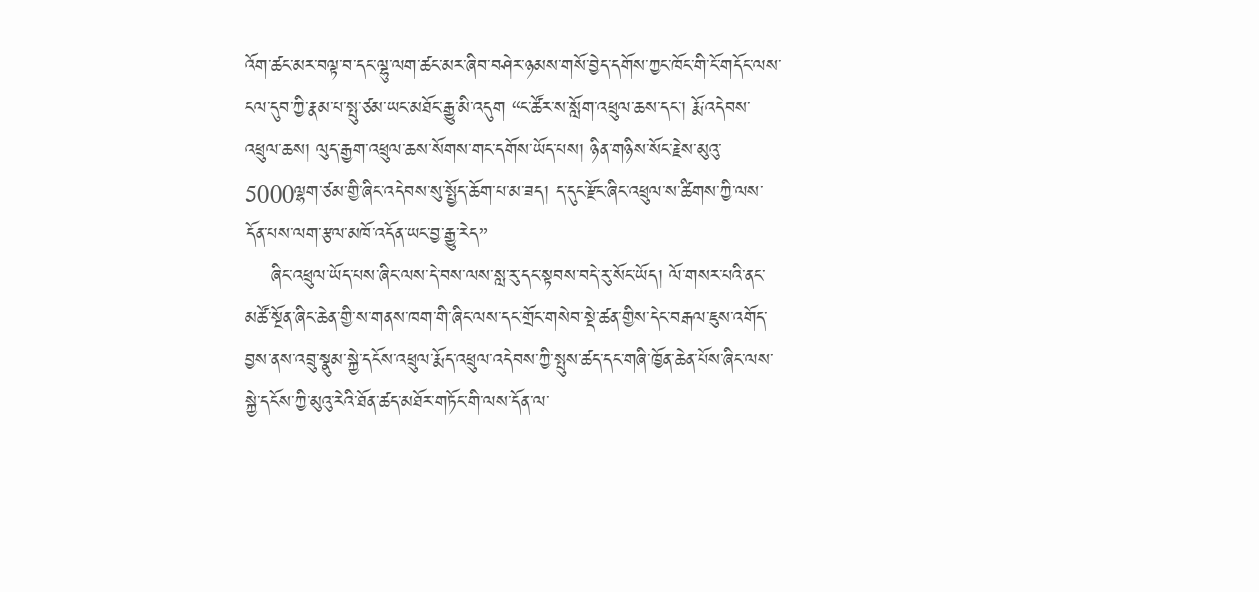འོག་ཚང་མར་བལྟ་བ་དང་ལྷུ་ལག་ཚང་མར་ཞིབ་བཤེར་ཉམས་གསོ་བྱེད་དགོས་ཀྱང་ཁོང་གི་ངོ་གདོང་ལས་ངལ་དུབ་ཀྱི་རྣམ་པ་སྤུ་ཙམ་ཡང་མཐོང་རྒྱུ་མི་འདུག “ང་ཚོར་ས་སློག་འཕྲུལ་ཆས་དང་། རྨོ་འདེབས་འཕྲུལ་ཆས། ལུད་རྒྱག་འཕྲུལ་ཆས་སོགས་གང་དགོས་ཡོད་པས། ཉིན་གཉིས་སོང་རྗེས་མུའུ་5000ལྷག་ཙམ་གྱི་ཞིང་འདེབས་སུ་སྤྱོད་ཆོག་པ་མ་ཟད། ད་དུང་རྫོང་ཞིང་འཕྲུལ་ས་ཚིགས་ཀྱི་ལས་དོན་པས་ལག་རྩལ་མཁོ་འདོན་ཡང་བྱ་རྒྱུ་རེད”
    ཞིང་འཕྲུལ་ཡོད་པས་ཞིང་ལས་དེ་བས་ལས་སླ་རུ་དང་སྟབས་བདེ་རུ་སོང་ཡོད། ལོ་གསར་པའི་ནང་མཚོ་སྔོན་ཞིང་ཆེན་གྱི་ས་གནས་ཁག་གི་ཞིང་ལས་དང་གྲོང་གསེབ་སྡེ་ཚན་གྱིས་དེང་བརྒལ་ཇུས་འགོད་བྱས་ནས་འབྲུ་སྣུམ་སྐྱེ་དངོས་འཕྲུལ་རྨོད་འཕྲུལ་འདེབས་ཀྱི་སྤུས་ཚད་དང་གཞི་ཁྱོན་ཆེན་པོས་ཞིང་ལས་སྐྱེ་དངོས་ཀྱི་མུའུ་རེའི་ཐོན་ཚད་མཐོར་གཏོང་གི་ལས་དོན་ལ་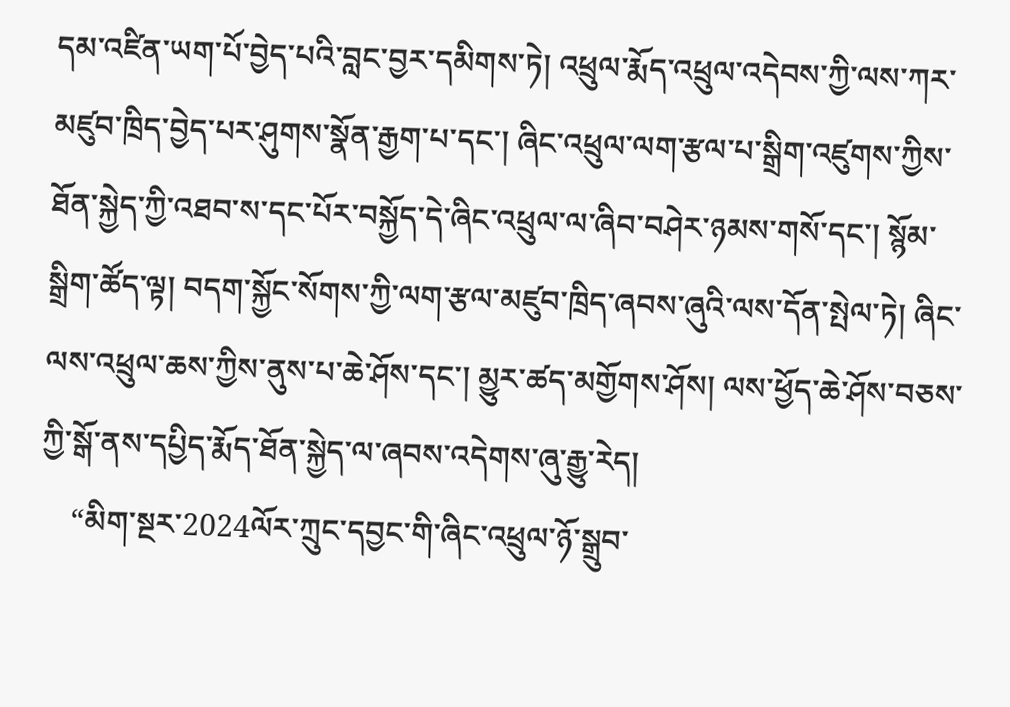དམ་འཛིན་ཡག་པོ་བྱེད་པའི་བླང་བྱར་དམིགས་ཏེ། འཕྲུལ་རྨོད་འཕྲུལ་འདེབས་ཀྱི་ལས་ཀར་མཛུབ་ཁྲིད་བྱེད་པར་ཤུགས་སྣོན་རྒྱག་པ་དང་། ཞིང་འཕྲུལ་ལག་རྩལ་པ་སྒྲིག་འཛུགས་ཀྱིས་ཐོན་སྐྱེད་ཀྱི་འཐབ་ས་དང་པོར་བསྐྱོད་དེ་ཞིང་འཕྲུལ་ལ་ཞིབ་བཤེར་ཉམས་གསོ་དང་། སྙོམ་སྒྲིག་ཚོད་ལྟ། བདག་སྐྱོང་སོགས་ཀྱི་ལག་རྩལ་མཛུབ་ཁྲིད་ཞབས་ཞུའི་ལས་དོན་སྤེལ་ཏེ། ཞིང་ལས་འཕྲུལ་ཆས་ཀྱིས་ནུས་པ་ཆེ་ཤོས་དང་། མྱུར་ཚད་མགྱོགས་ཤོས། ལས་ཕྱོད་ཆེ་ཤོས་བཅས་ཀྱི་སྒོ་ནས་དཔྱིད་རྨོད་ཐོན་སྐྱེད་ལ་ཞབས་འདེགས་ཞུ་རྒྱུ་རེད།
    “མིག་སྔར་2024ལོར་ཀྲུང་དབྱང་གི་ཞིང་འཕྲུལ་ཉོ་སྒྲུབ་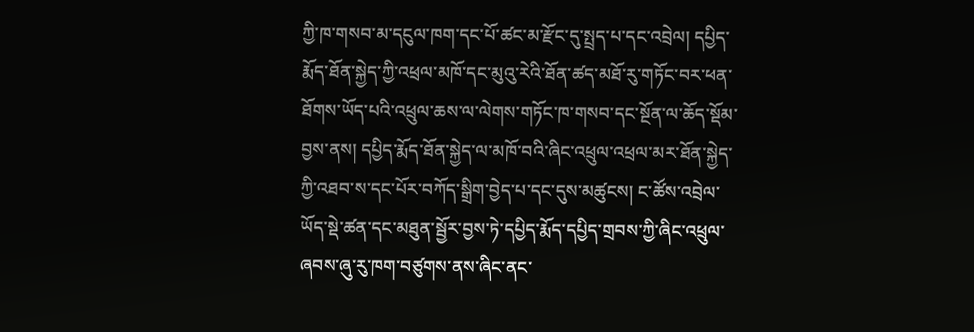ཀྱི་ཁ་གསབ་མ་དངུལ་ཁག་དང་པོ་ཚང་མ་རྫོང་དུ་སྤྲད་པ་དང་འབྲེལ། དཔྱིད་རྨོད་ཐོན་སྐྱེད་ཀྱི་འཕྲལ་མཁོ་དང་མུའུ་རེའི་ཐོན་ཚད་མཐོ་རུ་གཏོང་བར་ཕན་ཐོགས་ཡོད་པའི་འཕྲུལ་ཆས་ལ་ལེགས་གཏོང་ཁ་གསབ་དང་སྔོན་ལ་ཆོད་སྡོམ་བྱས་ནས། དཔྱིད་རྨོད་ཐོན་སྐྱེད་ལ་མཁོ་བའི་ཞིང་འཕྲུལ་འཕྲལ་མར་ཐོན་སྐྱེད་ཀྱི་འཐབ་ས་དང་པོར་བཀོད་སྒྲིག་བྱེད་པ་དང་དུས་མཚུངས། ང་ཚོས་འབྲེལ་ཡོད་སྡེ་ཚན་དང་མཐུན་སྦྱོར་བྱས་ཏེ་དཔྱིད་རྨོད་དཔྱིད་གྲབས་ཀྱི་ཞིང་འཕྲུལ་ཞབས་ཞུ་རུ་ཁག་བཙུགས་ནས་ཞིང་ནང་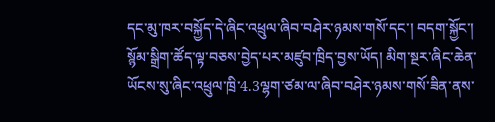དང་མུ་ཁར་བསྐྱོད་དེ་ཞིང་འཕྲུལ་ཞིབ་བཤེར་ཉམས་གསོ་དང་། བདག་སྐྱོང་། སྙོམ་སྒྲིག་ཚོད་ལྟ་བཅས་བྱེད་པར་མཛུབ་ཁྲིད་བྱས་ཡོད། མིག་སྔར་ཞིང་ཆེན་ཡོངས་སུ་ཞིང་འཕྲུལ་ཁྲི་4.3ལྷག་ཙམ་ལ་ཞིབ་བཤེར་ཉམས་གསོ་ཟིན་ནས་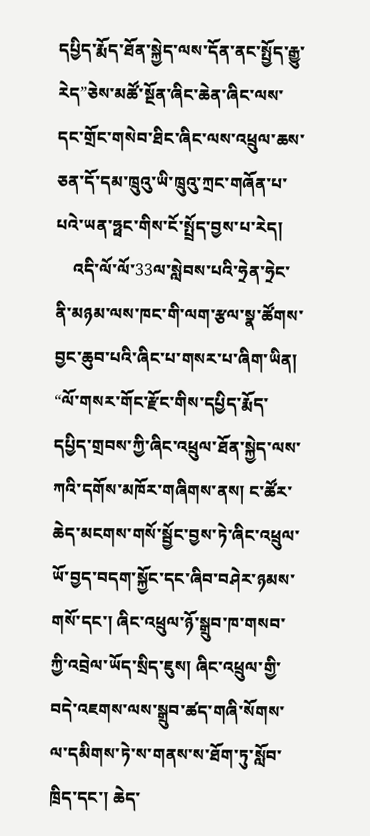དཔྱིད་རྨོད་ཐོན་སྐྱེད་ལས་དོན་ནང་སྤྱོད་རྒྱུ་རེད”ཅེས་མཚོ་སྔོན་ཞིང་ཆེན་ཞིང་ལས་དང་གྲོང་གསེབ་ཐིང་ཞིང་ལས་འཕྲུལ་ཆས་ཅན་དོ་དམ་ཁྲུའུ་ཡི་ཁྲུའུ་ཀྲང་གཞོན་པ་པའེ་ཡན་ཧྥང་གིས་ངོ་སྤྲོད་བྱས་པ་རེད།
    འདི་ལོ་ལོ་33ལ་སླེབས་པའི་ཧྲེན་ཧྲེང་ནི་མཉམ་ལས་ཁང་གི་ལག་རྩལ་སྣ་ཚོགས་བྱང་ཆུབ་པའི་ཞིང་པ་གསར་པ་ཞིག་ཡིན། “ལོ་གསར་གོང་རྫོང་གིས་དཔྱིད་རྨོད་དཔྱིད་གྲབས་ཀྱི་ཞིང་འཕྲུལ་ཐོན་སྐྱེད་ལས་ཀའི་དགོས་མཁོར་གཞིགས་ནས། ང་ཚོར་ཆེད་མངགས་གསོ་སྦྱོང་བྱས་ཏེ་ཞིང་འཕྲུལ་ཡོ་བྱད་བདག་སྐྱོང་དང་ཞིབ་བཤེར་ཉམས་གསོ་དང་། ཞིང་འཕྲུལ་ཉོ་སྒྲུབ་ཁ་གསབ་ཀྱི་འབྲེལ་ཡོད་སྲིད་ཇུས། ཞིང་འཕྲུལ་གྱི་བདེ་འཇགས་ལས་སྒྲུབ་ཚད་གཞི་སོགས་ལ་དམིགས་ཏེ་ས་གནས་ས་ཐོག་ཏུ་སློབ་ཁྲིད་དང་། ཆེད་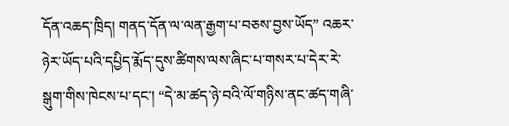དོན་འཆད་ཁྲིད། གནད་དོན་ལ་ལན་རྒྱག་པ་བཅས་བྱས་ཡོད” འཆར་ཉེར་ཡོད་པའི་དཔྱིད་རྨོད་དུས་ཚིགས་ལས་ཞིང་པ་གསར་པ་དེར་རེ་སྒུག་གིས་ཁེངས་པ་དང་། “དེ་མ་ཚད་ཉེ་བའི་ལོ་གཉིས་ནང་ཚད་གཞི་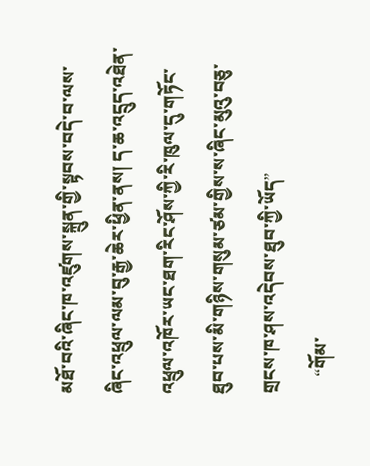མཐོ་བའི་ཞིང་ཁ་འཛུགས་སྐྲུན་གྱི་སྟབས་བདེ་བ་ལས་ཞིང་འཕྲུལ་ལམ་བུ་རྒྱ་ཆེར་ཕྱིན་ནས། ད་ཆ་འདྲུད་འཐེན་འཕྲུལ་འཁོར་ཡང་ཐག་རིང་ཤོས་ཀྱི་རི་ཁུལ་དུ་གཏོང་ཐུབ་པས་མི་གཉིས་གསུམ་ཙམ་གྱིས་ས་ཞིང་མུའུ་བཅུ་གྲངས་ཁ་ཤས་འདེབས་ཐུབ་ཀྱི་ཡོད”
    “གོམ་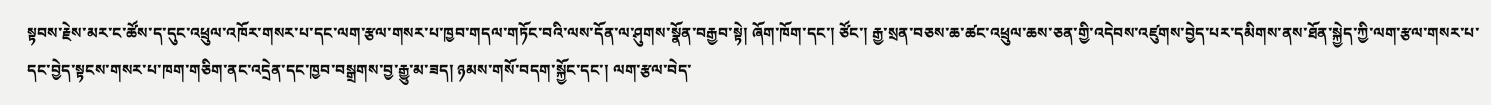སྟབས་རྗེས་མར་ང་ཚོས་ད་དུང་འཕྲུལ་འཁོར་གསར་པ་དང་ལག་རྩལ་གསར་པ་ཁྱབ་གདལ་གཏོང་བའི་ལས་དོན་ལ་ཤུགས་སྣོན་བརྒྱབ་སྟེ། ཞོག་ཁོག་དང་། ཙོང་། རྒྱ་སྲན་བཅས་ཆ་ཚང་འཕྲུལ་ཆས་ཅན་གྱི་འདེབས་འཛུགས་བྱེད་པར་དམིགས་ནས་ཐོན་སྐྱེད་ཀྱི་ལག་རྩལ་གསར་པ་དང་བྱེད་སྟངས་གསར་པ་ཁག་གཅིག་ནང་འདྲེན་དང་ཁྱབ་བསྒྲགས་བྱ་རྒྱུ་མ་ཟད། ཉམས་གསོ་བདག་སྐྱོང་དང་། ལག་རྩལ་བེད་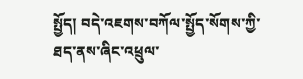སྤྱོད། བདེ་འཇགས་བཀོལ་སྤྱོད་སོགས་ཀྱི་ཐད་ནས་ཞིང་འཕྲུལ་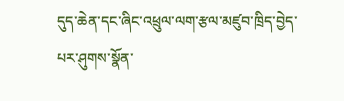དུད་ཆེན་དང་ཞིང་འཕྲུལ་ལག་རྩལ་མཛུབ་ཁྲིད་བྱེད་པར་ཤུགས་སྣོན་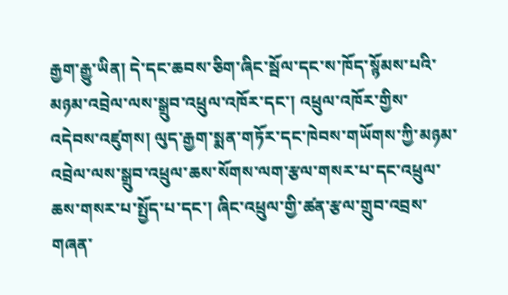རྒྱག་རྒྱུ་ཡིན། དེ་དང་ཆབས་ཅིག་ཞིང་སྦོལ་དང་ས་ཁོད་སྙོམས་པའི་མཉམ་འབྲེལ་ལས་སྒྲུབ་འཕྲུལ་འཁོར་དང་། འཕྲུལ་འཁོར་གྱིས་འདེབས་འཛུགས། ལུད་རྒྱག་སྨན་གཏོར་དང་ཁེབས་གཡོགས་ཀྱི་མཉམ་འབྲེལ་ལས་སྒྲུབ་འཕྲུལ་ཆས་སོགས་ལག་རྩལ་གསར་པ་དང་འཕྲུལ་ཆས་གསར་པ་སྤྱོད་པ་དང་། ཞིང་འཕྲུལ་གྱི་ཚན་རྩལ་གྲུབ་འབྲས་གཞན་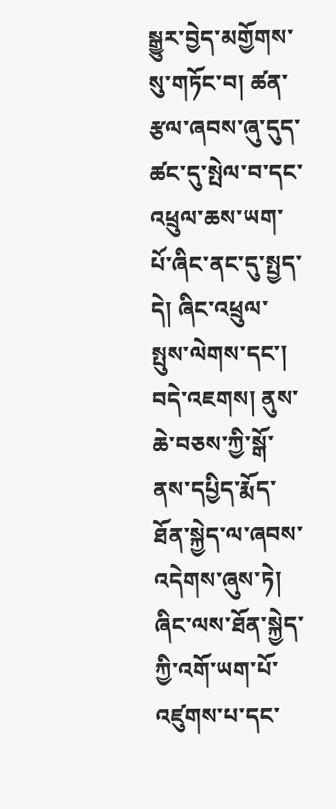སྒྱུར་བྱེད་མགྱོགས་སུ་གཏོང་བ། ཚན་རྩལ་ཞབས་ཞུ་དུད་ཚང་དུ་སྤེལ་བ་དང་འཕྲུལ་ཆས་ཡག་པོ་ཞིང་ནང་དུ་སྤྱད་དེ། ཞིང་འཕྲུལ་སྤུས་ལེགས་དང་། བདེ་འཇགས། ནུས་ཆེ་བཅས་ཀྱི་སྒོ་ནས་དཔྱིད་རྨོད་ཐོན་སྐྱེད་ལ་ཞབས་འདེགས་ཞུས་ཏེ། ཞིང་ལས་ཐོན་སྐྱེད་ཀྱི་འགོ་ཡག་པོ་འཛུགས་པ་དང་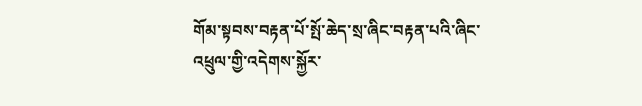གོམ་སྟབས་བརྟན་པོ་སྤོ་ཆེད་སྲ་ཞིང་བརྟན་པའི་ཞིང་འཕྲུལ་གྱི་འདེགས་སྐྱོར་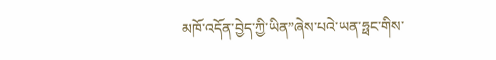མཁོ་འདོན་བྱེད་ཀྱི་ཡིན”ཞེས་པའེ་ཡན་ཧྥང་གིས་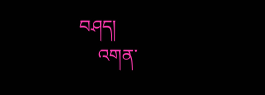བཤད།
    འགན་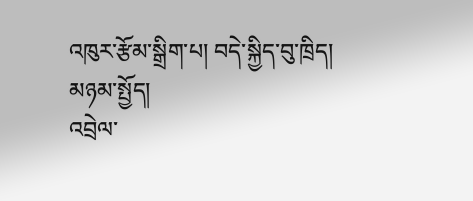འཁུར་རྩོམ་སྒྲིག་པ། བདེ་སྐྱིད་བུ་ཁྲིད།
མཉམ་སྤྱོད།
འབྲེལ་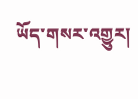ཡོད་གསར་འགྱུར།